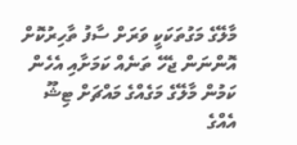މާލޭގެ މަގުތަކަކީ ވަރަށް ސާފު ތާހިރުކޮށް އޮންނަން ޖެހޭ ތަނެއް ކަމަށާއި އެހެން ކަމުން މާލޭގެ މަގެއްގެ މައްޗަށް ޓިޝޫ އެއްގެ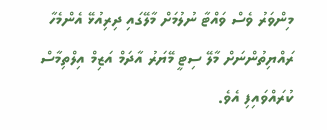މިންވަރު ވެސް ވައްޓާ ނުލުމަށް މާލޭގައި ދިރިއުޅޭ އެންމެހާ ރައްޔިތުންނަށް މާލޭ ސިޓީ މޭޔަރު އާދަމް އަޒިމް އިލްތިމާސް ކުރައްވައިފި އެވެ.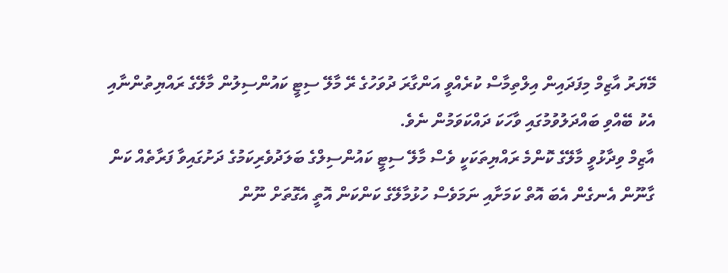މޭޔަރު އާޒިމް މިފަދައިން އިލްތިމާސް ކުރެއްވީ އަންގާރަ ދުވަހުގެ ރޭ މާލޭ ސިޓީ ކައުންސިލުން މާލޭގެ ރައްޔިތުންނާއި އެކު ބޭއްވި ބައްދަލުވުމުގައި ވާހަކަ ދައްކަވަމުން ނެވެ.
އާޒިމް ވިދާޅުވީ މާލޭގެ ކޮންމެ ރައްޔިތަކަކީ ވެސް މާލޭ ސިޓީ ކައުންސިލްގެ ބަލަދުވެރިކަމުގެ ދަށުގައިވާ ފަރާތެއް ކަން ގާނޫން އެނގެން އެބަ އޮތް ކަމަށާއި ނަމަވެސް ހުޅުމާލޭގެ ކަންކަން އޮތީ އެގޮތަށް ނޫން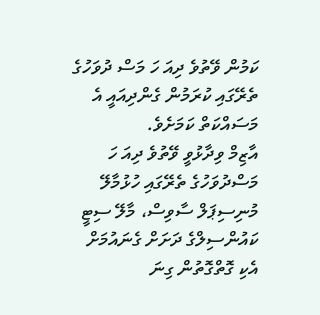ކަމުން ވޭތުވެ ދިއަ ހަ މަސް ދުވަހުގެ ތެރޭގައި ކުރަމުން ގެންދިއައީ އެ މަސައްކަތް ކަމަށެވެ.
އާޒިމް ވިދާޅުވީ ވޭތުވެ ދިއަ ހަ މަސްދުވަހުގެ ތެރޭގައި ހުޅުމާލޭ މުނިސިޕަލް ސާވިސް، މާލޭ ސިޓީ ކައުންސިލްގެ ދަށަށް ގެނައުމަށް އެކި ގޮތްގޮތުން ގިނަ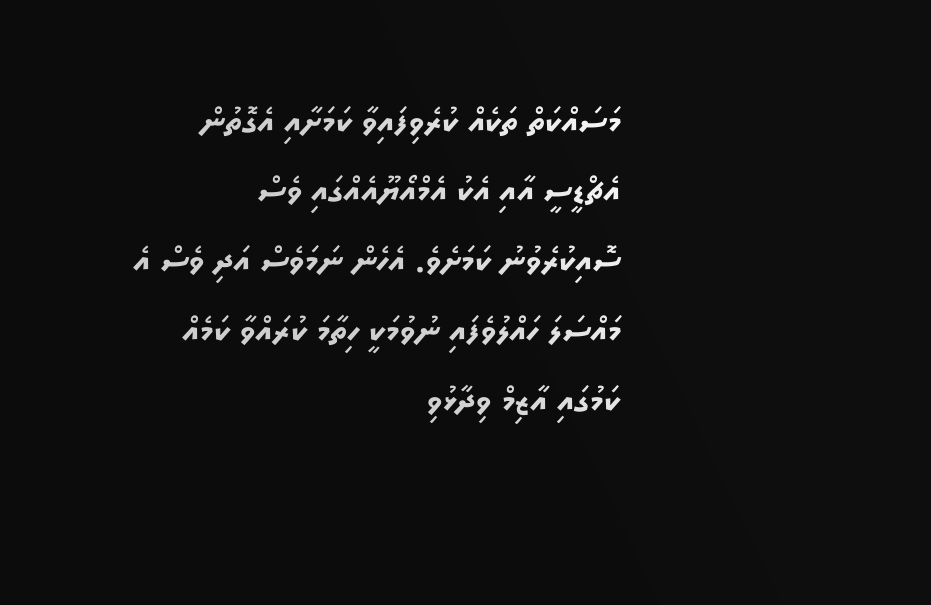މަސައްކަތް ތަކެއް ކުރެވިފައިވާ ކަމަށާއި އެގޮތުން އެޗްޑީސީ އާއި އެކު އެމްއޯޔޫއެއްގައި ވެސް ސޮއިކުރެވުނު ކަމަށެވެ. އެހެން ނަމަވެސް އަދި ވެސް އެ މައްސަލަ ހައްލުވެފައި ނުވުމަކީ ހިތާމަ ކުރައްވާ ކަމެއް ކަމުގައި އާޒިމް ވިދާޅުވި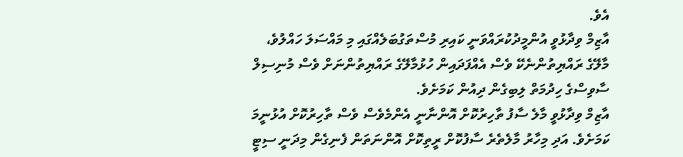އެވެ.
އާޒިމް ވިދާޅުވީ އުންމީދުކުރައްވަނީ ކައިރި މުސްތަގުބަލެއްގައި މި މައްސަލަ ހައްލުވެ، މާލޭގެ ރައްޔިތުންނެކޭ ވެސް އެއްފަދައިން ހުޅުމާލޭގެ ރައްޔިތުންނަށް ވެސް މުނިސިލް ސާވިސްގެ ހިދުމަތް ލިބިގެން ދިއުން ކަމަށެވެ.
އާޒިމް ވިދާޅުވީ މާލެ ސާފު ތާހިރުކޮށް އޮންނާނީ އެންމެވެސް ވެސް ތާހިރުކޮށް އުޅުނީމަ ކަމަށެވެ. އަދި މިހާރު މާލެތެރެ ސާފުކޮށް ރީތިކޮށް އޮންނަތަން ފެނިގެން މިދަނީ ސިޓީ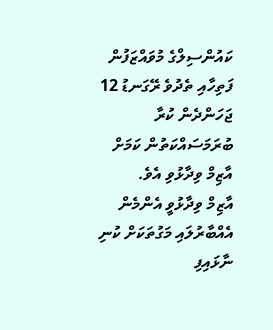ކައުންސިލްގެ މުވައްޒަފުން ފަތިހާއި ތެދުވެ ރޭގަނޑު 12 ޖަހަންދެން ކުރާ ބުރަމަސައްކަތުން ކަމަށް އާޒިމް ވިދާޅުވި އެވެ.
އާޒިމް ވިދާޅުވީ އެންމެން އެއްބާރުލައި މަގުތަކަށް ކުނި ނާޅައިފި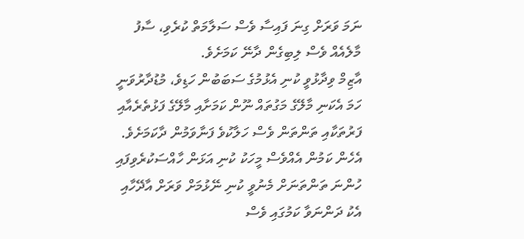ނަމަ ވަރަށް ގިނަ ފައިސާ ވެސް ސަލާމަތް ކުރެވި، ސާފު މާލެއެއް ވެސް ލިބިގެން ދާނޭ ކަމަށެވެ.
އާޒިމް ވިދާޅުވީ ކުނި އެޅުމުގެ ސަބަބުން ހަޑިވެ، މުޑުދާރުވަނީ ހަމަ އެކަނި މާލޭގެ މަގުތައް ނޫން ކަމަށާއި މާލޭގެ ފަޅުތެރެއާއި ފަރުތަކާއި ތަންތަން ވެސް ހަލާކުވެ ފަނާވަމުން ދާކަމަށެވެ. އެހެން ކަމުން އެއްވެސް މީހަކު ކުނި އަޅަން ހާއްސަކުރެވިފައި ހުންނަ ތަންތަނަށް މެނުވީ ކުނި ނޭޅުމަށް ވަރަށް އާދޭހާއި އެކު ދަންނަވާ ކަމުގައި ވެސް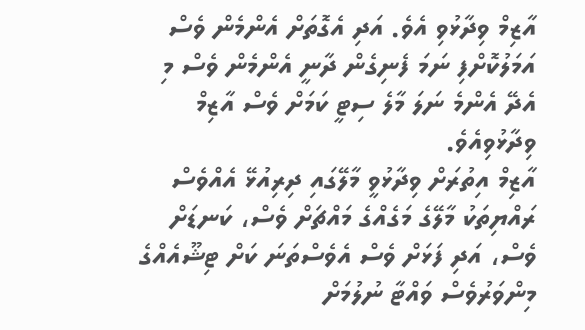އާޒިމް ވިދާޅުވި އެވެ. އަދި އެގޮތަށް އެންމެން ވެސް އަމަލުކޮށްފި ނަމަ ފެނިގެން ދާނީ އެންމެން ވެސް މި އެދޭ އެންމެ ނަލަ މާލެ ސިޓީ ކަމަށް ވެސް އާޒިމް ވިދާޅުވިއެވެ.
އާޒިމް އިތުރަށް ވިދާޅުވީ މާލޭގައި ދިރިއުޅޭ އެއްވެސް ރައްޔިތަކު މާލޭގެ މަގެއްގެ މައްޗަށް ވެސް، ކަނޑަށް ވެސް، އަދި ފަޅަށް ވެސް އެވެސްތަނަ ކަށް ޓިޝޫއެއްގެ މިންވަރުވެސް ވައްޓާ ނުލުމަށް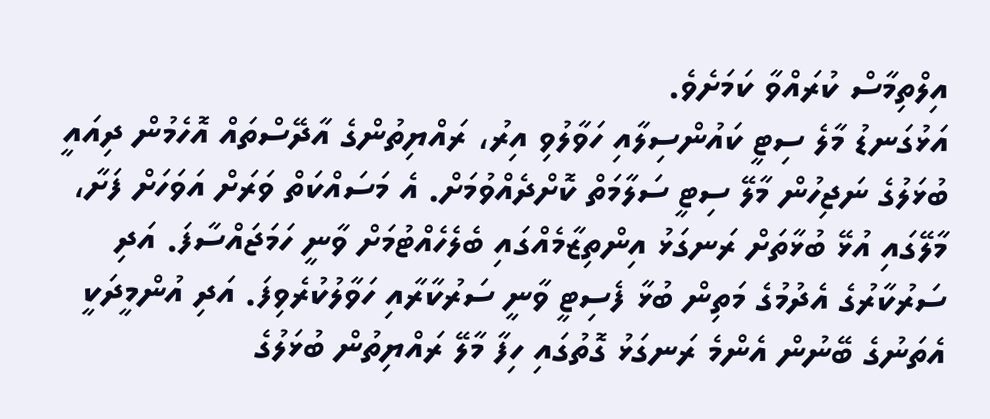އިލްތިމާސް ކުރައްވާ ކަމަށެވެ.
އަޅުގަނޑު މާލެ ސިޓީ ކައުންސިލާއި ހަވާލުވި އިރު، ރައްޔިތުންގެ އާދޭސްތައް އޮހެމުން ދިއައީ ބުޅަލުގެ ނަޖިހުން މާލޭ ސިޓީ ސަލާމަތް ކޮށްދެއްވުމަށް. އެ މަސައްކަތް ވަރަށް އަވަހަށް ފަށާ، މާލޭގައި އުޅޭ ބުޅާތަށް ރަނގަޅު އިންތިޒާމެއްގައި ބެލެހެއްޓުމަށް ވާނީ ހަމަޖައްސާފަ. އަދި ސަރުކާރުގެ އެދުމުގެ މަތިން ބުޅާ ފެސިޓީ ވާނީ ސަރުކާރާއި ހަވާލުކުރެވިފަ. އަދި އުންމީދަކީ އެތަނުގެ ބޭނުން އެންމެ ރަނގަޅު ގޮތުގައި ހިފާ މާލޭ ރައްޔިތުން ބުޅަލުގެ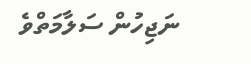ނަޖިހުން ސަލާމަތްވެ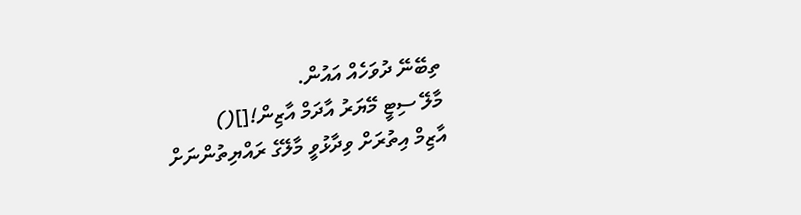ތިބޭނޭ ދުވަހެއް އައުން.
މާލޭ ސިޓީ މޭޔަރު އާދަމް އާޒިން![]()
އާޒިމް އިތުރަށް ވިދާޅުވީ މާލޭގެ ރައްޔިތުންނަށް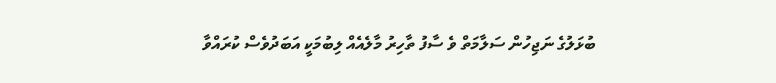ބުޅަލުގެ ނަޖިހުން ސަލާމަތް ވެ ސާފު ތާހިރު މާލެއެއް ލިބުމަކީ އަބަދުވެސް ކުރައްވާ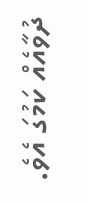ދުވާއެއް ކަމުގަ އެވެ.